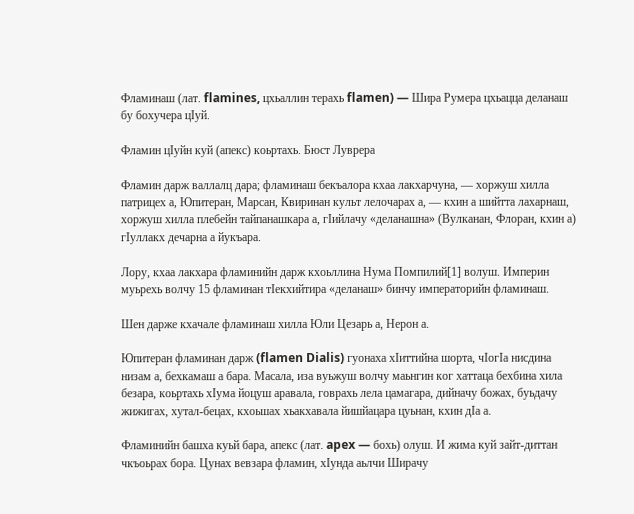Фламинаш (лат. flamines, цхьаллин терахь flamen) — Шира Румера цхьацца деланаш бу бохучера цӀуй.

Фламин цӀуйн куй (апекс) коьртахь. Бюст Луврера

Фламин дарж валлалц дара; фламинаш бекъалора кхаа лакхарчуна, — хоржуш хилла патрицех а, Юпитеран, Марсан, Квиринан культ лелочарах а, — кхин а шийтта лахарнаш, хоржуш хилла плебейн тайпанашкара а, гӀийлачу «деланашна» (Вулканан, Флоран, кхин а) гӀуллакх дечарна а йукъара.

Лору, кхаа лакхара фламинийн дарж кхоьллина Нума Помпилий[1] волуш. Империн муьрехь волчу 15 фламинан тӀекхийтира «деланаш» бинчу императорийн фламинаш.

Шен дарже кхачале фламинаш хилла Юли Цезарь а, Нерон а.

Юпитеран фламинан дарж (flamen Dialis) гуонаха хӀиттийна шорта, чӀогӀа нисдина низам а, бехкамаш а бара. Масала, иза вуьжуш волчу маьнгин ког хаттаца бехбина хила безара, коьртахь хӀума йоцуш аравала, говрахь лела цамагара, дийначу божах, буьдачу жижигах, хутал-бецах, кхоьшах хьакхавала йишйацара цуьнан, кхин дӀа а.

Фламинийн башха куьй бара, апекс (лат. apex — бохь) олуш. И жима куй зайт-диттан чкъоьрах бора. Цунах вевзара фламин, хӀунда аьлчи Ширачу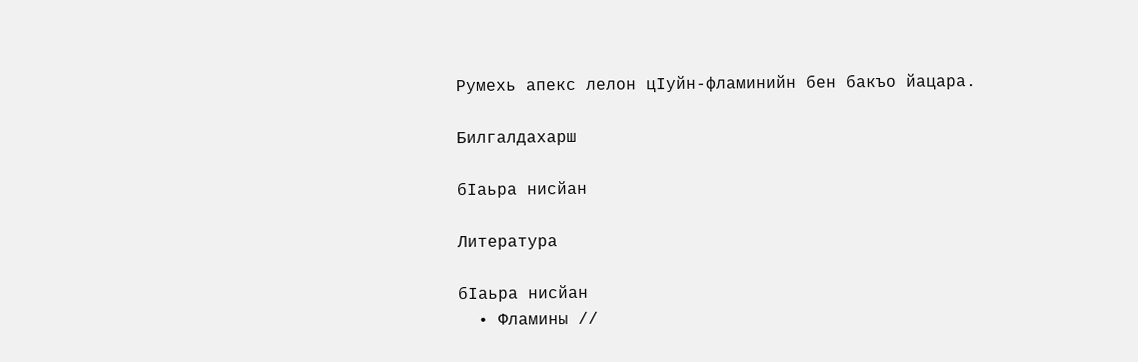Румехь апекс лелон цӀуйн-фламинийн бен бакъо йацара.

Билгалдахарш

бӀаьра нисйан

Литература

бӀаьра нисйан
  • Фламины //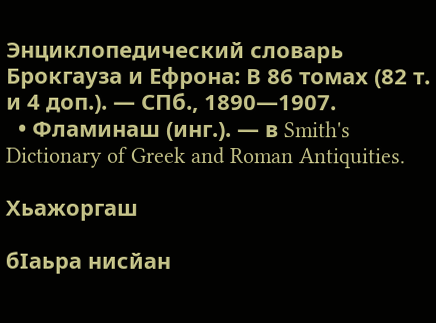Энциклопедический словарь Брокгауза и Ефрона: В 86 томах (82 т. и 4 доп.). — СПб., 1890—1907.
  • Фламинаш (инг.). — в Smith's Dictionary of Greek and Roman Antiquities.

Хьажоргаш

бӀаьра нисйан